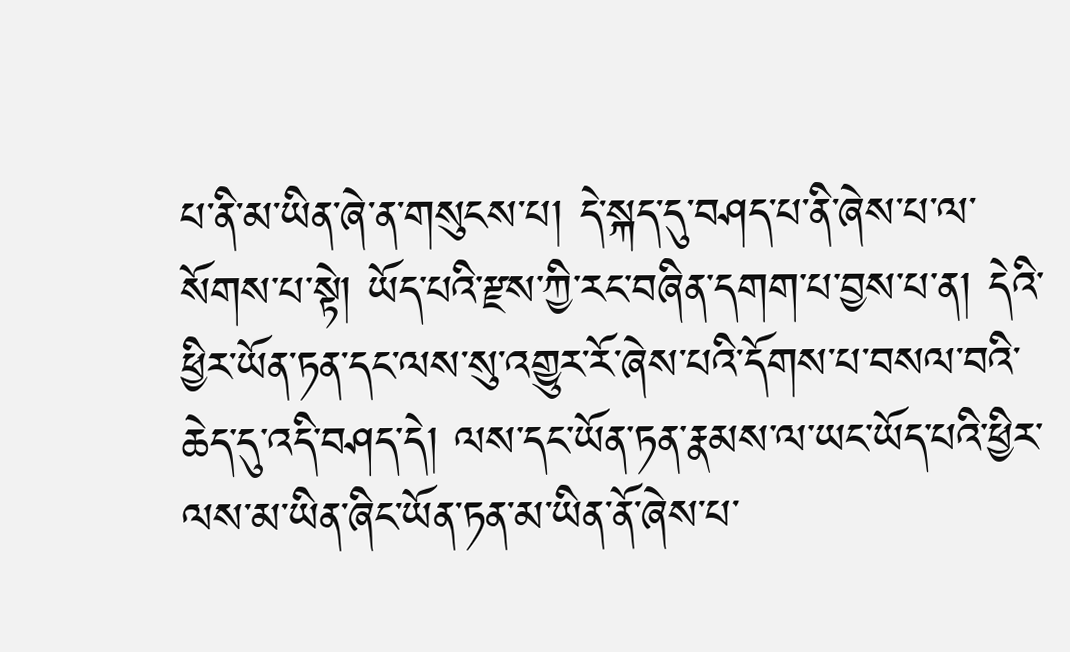པ་ནི་མ་ཡིན་ཞེ་ན་གསུངས་པ། དེ་སྐད་དུ་བཤད་པ་ནི་ཞེས་པ་ལ་སོགས་པ་སྟེ། ཡོད་པའི་རྫས་ཀྱི་རང་བཞིན་དགག་པ་བྱས་པ་ན། དེའི་ཕྱིར་ཡོན་ཏན་དང་ལས་སུ་འགྱུར་རོ་ཞེས་པའི་དོགས་པ་བསལ་བའི་ཆེད་དུ་འདི་བཤད་དེ། ལས་དང་ཡོན་ཏན་རྣམས་ལ་ཡང་ཡོད་པའི་ཕྱིར་ལས་མ་ཡིན་ཞིང་ཡོན་ཏན་མ་ཡིན་ནོ་ཞེས་པ་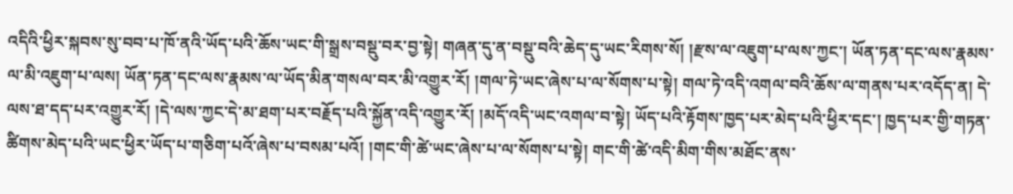འདིའི་ཕྱིར་སྐབས་སུ་བབ་པ་ཁོ་ནའི་ཡོད་པའི་ཆོས་ཡང་གི་སྒྲས་བསྡུ་བར་བྱ་སྟེ། གཞན་དུ་ན་བསྡུ་བའི་ཆེད་དུ་ཡང་རིགས་སོ། །རྫས་ལ་འཇུག་པ་ལས་ཀྱང་། ཡོན་ཏན་དང་ལས་རྣམས་ལ་མི་འཇུག་པ་ལས། ཡོན་ཏན་དང་ལས་རྣམས་ལ་ཡོད་མིན་གསལ་བར་མི་འགྱུར་རོ། །གལ་ཏེ་ཡང་ཞེས་པ་ལ་སོགས་པ་སྟེ། གལ་ཏེ་འདི་འགལ་བའི་ཆོས་ལ་གནས་པར་འདོད་ན། དེ་ལས་ཐ་དད་པར་འགྱུར་རོ། །དེ་ལས་ཀྱང་དེ་མ་ཐག་པར་བརྗོད་པའི་སྐྱོན་འདི་འགྱུར་རོ། །མདོ་འདི་ཡང་འགལ་བ་སྟེ། ཡོད་པའི་རྟོགས་ཁྱད་པར་མེད་པའི་ཕྱིར་དང་། ཁྱད་པར་གྱི་གཏན་ཚིགས་མེད་པའི་ཡང་ཕྱིར་ཡོད་པ་གཅིག་པའོ་ཞེས་པ་བསམ་པའོ། །གང་གི་ཚེ་ཡང་ཞེས་པ་ལ་སོགས་པ་སྟེ། གང་གི་ཚེ་འདི་མིག་གིས་མཐོང་ནས་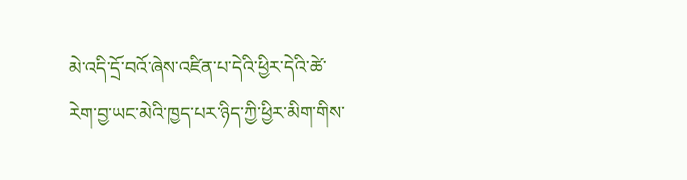མེ་འདི་དྲོ་བའོ་ཞེས་འཛིན་པ་དེའི་ཕྱིར་དེའི་ཚེ་རེག་བྱ་ཡང་མེའི་ཁྱད་པར་ཉིད་ཀྱི་ཕྱིར་མིག་གིས་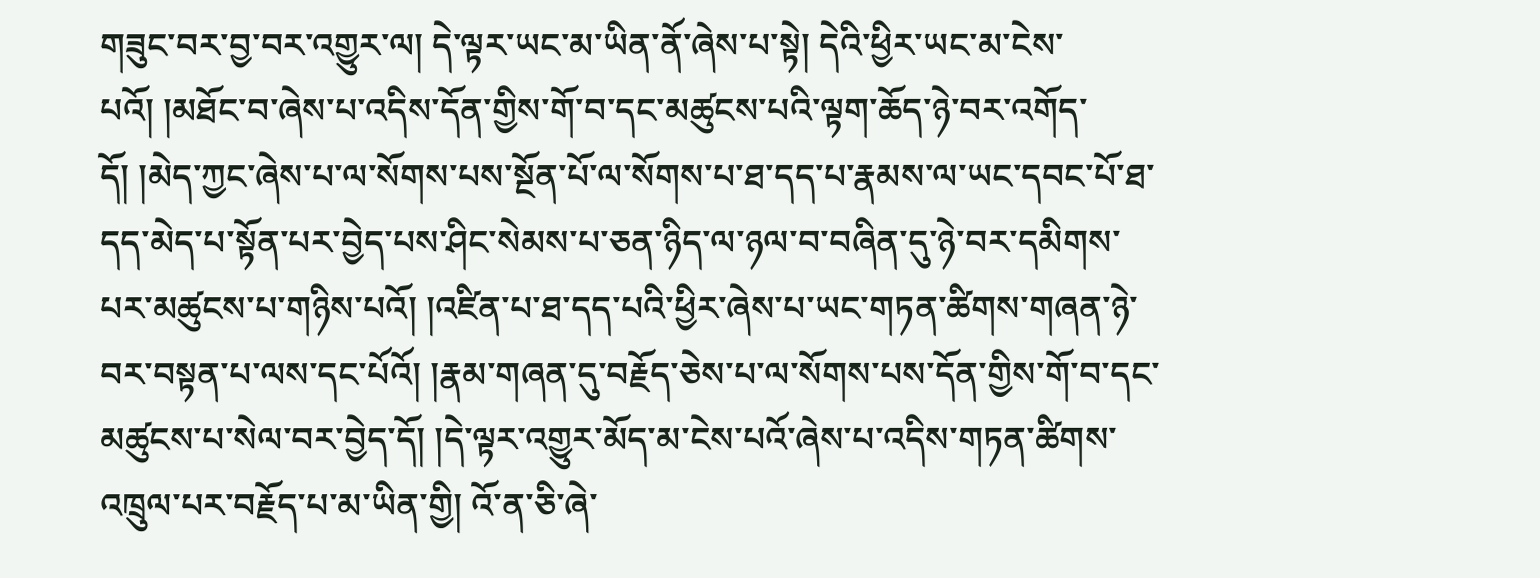གཟུང་བར་བྱ་བར་འགྱུར་ལ། དེ་ལྟར་ཡང་མ་ཡིན་ནོ་ཞེས་པ་སྟེ། དེའི་ཕྱིར་ཡང་མ་ངེས་པའོ། །མཐོང་བ་ཞེས་པ་འདིས་དོན་གྱིས་གོ་བ་དང་མཚུངས་པའི་ལྟག་ཆོད་ཉེ་བར་འགོད་དོ། །མེད་ཀྱང་ཞེས་པ་ལ་སོགས་པས་སྔོན་པོ་ལ་སོགས་པ་ཐ་དད་པ་རྣམས་ལ་ཡང་དབང་པོ་ཐ་དད་མེད་པ་སྟོན་པར་བྱེད་པས་ཤིང་སེམས་པ་ཅན་ཉིད་ལ་ཉལ་བ་བཞིན་དུ་ཉེ་བར་དམིགས་པར་མཚུངས་པ་གཉིས་པའོ། །འཛིན་པ་ཐ་དད་པའི་ཕྱིར་ཞེས་པ་ཡང་གཏན་ཚིགས་གཞན་ཉེ་བར་བསྟན་པ་ལས་དང་པོའོ། །རྣམ་གཞན་དུ་བརྗོད་ཅེས་པ་ལ་སོགས་པས་དོན་གྱིས་གོ་བ་དང་མཚུངས་པ་སེལ་བར་བྱེད་དོ། །དེ་ལྟར་འགྱུར་མོད་མ་ངེས་པའོ་ཞེས་པ་འདིས་གཏན་ཚིགས་འཁྲུལ་པར་བརྗོད་པ་མ་ཡིན་གྱི། འོ་ན་ཅི་ཞེ་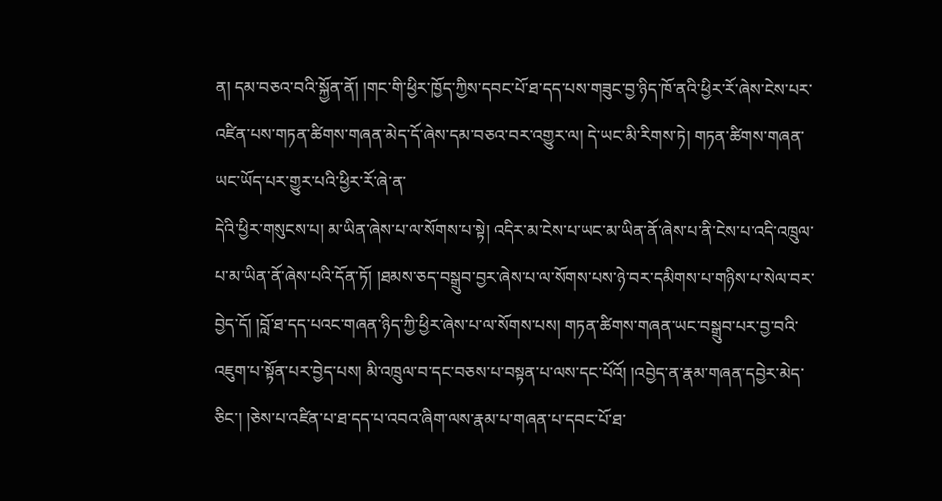ན། དམ་བཅའ་བའི་སྐྱོན་ནོ། །གང་གི་ཕྱིར་ཁྱོད་ཀྱིས་དབང་པོ་ཐ་དད་པས་གཟུང་བྱ་ཉིད་ཁོ་ནའི་ཕྱིར་རོ་ཞེས་ངེས་པར་འཛིན་པས་གཏན་ཚིགས་གཞན་མེད་དོ་ཞེས་དམ་བཅའ་བར་འགྱུར་ལ། དེ་ཡང་མི་རིགས་ཏེ། གཏན་ཚིགས་གཞན་ཡང་ཡོད་པར་གྱུར་པའི་ཕྱིར་རོ་ཞེ་ན་
དེའི་ཕྱིར་གསུངས་པ། མ་ཡིན་ཞེས་པ་ལ་སོགས་པ་སྟེ། འདིར་མ་ངེས་པ་ཡང་མ་ཡིན་ནོ་ཞེས་པ་ནི་ངེས་པ་འདི་འཁྲུལ་པ་མ་ཡིན་ནོ་ཞེས་པའི་དོན་ཏོ། །ཐམས་ཅད་བསྒྲུབ་བྱར་ཞེས་པ་ལ་སོགས་པས་ཉེ་བར་དམིགས་པ་གཉིས་པ་སེལ་བར་བྱེད་དོ། །བློ་ཐ་དད་པའང་གཞན་ཉིད་ཀྱི་ཕྱིར་ཞེས་པ་ལ་སོགས་པས། གཏན་ཚིགས་གཞན་ཡང་བསྒྲུབ་པར་བྱ་བའི་འཇུག་པ་སྟོན་པར་བྱེད་པས། མི་འཁྲུལ་བ་དང་བཅས་པ་བསྟན་པ་ལས་དང་པོའོ། །འབྱེད་ན་རྣམ་གཞན་དབྱེར་མེད་ཅིང་། །ཅེས་པ་འཛིན་པ་ཐ་དད་པ་འབའ་ཞིག་ལས་རྣམ་པ་གཞན་པ་དབང་པོ་ཐ་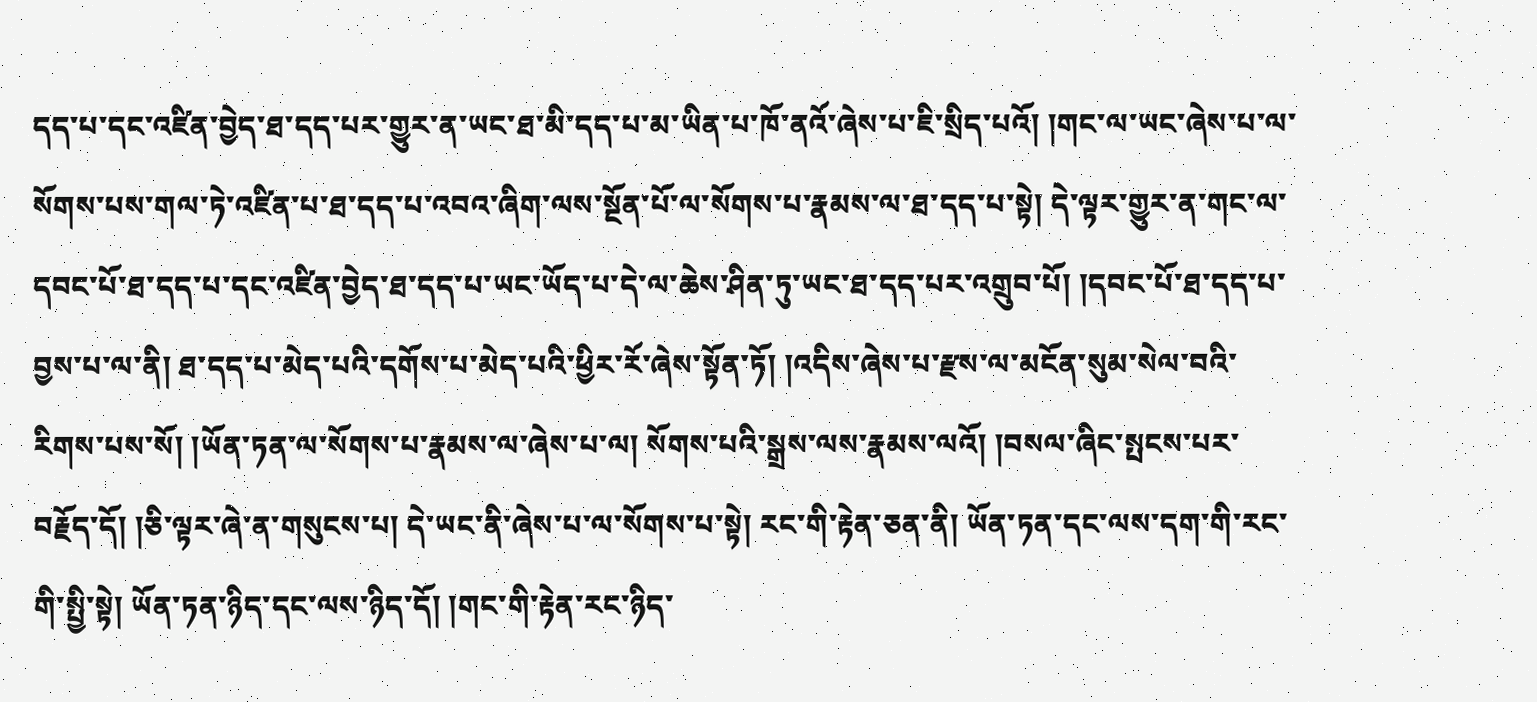དད་པ་དང་འཛིན་བྱེད་ཐ་དད་པར་གྱུར་ན་ཡང་ཐ་མི་དད་པ་མ་ཡིན་པ་ཁོ་ནའོ་ཞེས་པ་ཇི་སྲིད་པའོ། །གང་ལ་ཡང་ཞེས་པ་ལ་སོགས་པས་གལ་ཏེ་འཛིན་པ་ཐ་དད་པ་འབའ་ཞིག་ལས་སྔོན་པོ་ལ་སོགས་པ་རྣམས་ལ་ཐ་དད་པ་སྟེ། དེ་ལྟར་གྱུར་ན་གང་ལ་དབང་པོ་ཐ་དད་པ་དང་འཛིན་བྱེད་ཐ་དད་པ་ཡང་ཡོད་པ་དེ་ལ་ཆེས་ཤིན་ཏུ་ཡང་ཐ་དད་པར་འགྲུབ་པོ། །དབང་པོ་ཐ་དད་པ་བྱས་པ་ལ་ནི། ཐ་དད་པ་མེད་པའི་དགོས་པ་མེད་པའི་ཕྱིར་རོ་ཞེས་སྟོན་ཏོ། །འདིས་ཞེས་པ་རྫས་ལ་མངོན་སུམ་སེལ་བའི་རིགས་པས་སོ། །ཡོན་ཏན་ལ་སོགས་པ་རྣམས་ལ་ཞེས་པ་ལ། སོགས་པའི་སྒྲས་ལས་རྣམས་ལའོ། །བསལ་ཞིང་སྤངས་པར་བརྗོད་དོ། །ཅི་ལྟར་ཞེ་ན་གསུངས་པ། དེ་ཡང་ནི་ཞེས་པ་ལ་སོགས་པ་སྟེ། རང་གི་རྟེན་ཅན་ནི། ཡོན་ཏན་དང་ལས་དག་གི་རང་གི་སྤྱི་སྟེ། ཡོན་ཏན་ཉིད་དང་ལས་ཉིད་དོ། །གང་གི་རྟེན་རང་ཉིད་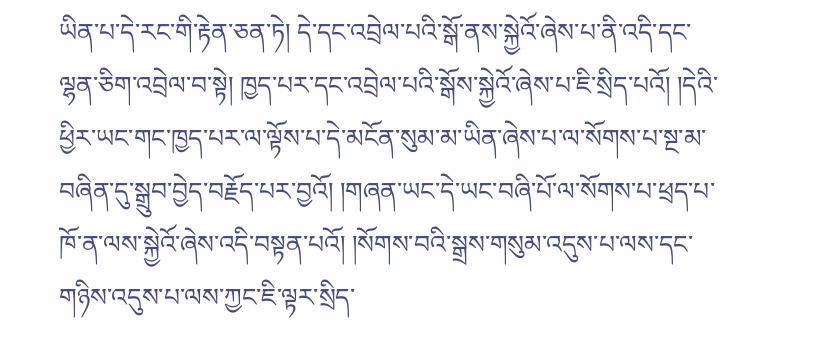ཡིན་པ་དེ་རང་གི་རྟེན་ཅན་ཏེ། དེ་དང་འབྲེལ་པའི་སྒོ་ནས་སྐྱེའོ་ཞེས་པ་ནི་འདི་དང་ལྷན་ཅིག་འབྲེལ་བ་སྟེ། ཁྱད་པར་དང་འབྲེལ་པའི་སྒོས་སྐྱེའོ་ཞེས་པ་ཇི་སྲིད་པའོ། །དེའི་ཕྱིར་ཡང་གང་ཁྱད་པར་ལ་ལྟོས་པ་དེ་མངོན་སུམ་མ་ཡིན་ཞེས་པ་ལ་སོགས་པ་སྔ་མ་བཞིན་དུ་སྒྲུབ་བྱེད་བརྗོད་པར་བྱའོ། །གཞན་ཡང་དེ་ཡང་བཞི་པོ་ལ་སོགས་པ་ཕྲད་པ་ཁོ་ན་ལས་སྐྱེའོ་ཞེས་འདི་བསྟན་པའོ། །སོགས་བའི་སྒྲས་གསུམ་འདུས་པ་ལས་དང་གཉིས་འདུས་པ་ལས་ཀྱང་ཇི་ལྟར་སྲིད་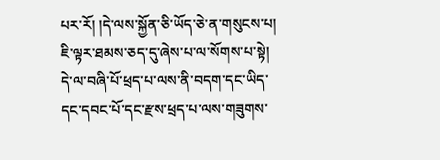པར་རོ། །དེ་ལས་སྐྱོན་ཅི་ཡོད་ཅེ་ན་གསུངས་པ། ཇི་ལྟར་ཐམས་ཅད་དུ་ཞེས་པ་ལ་སོགས་པ་སྟེ། དེ་ལ་བཞི་པོ་ཕྲད་པ་ལས་ནི་བདག་དང་ཡིད་དང་དབང་པོ་དང་རྫས་ཕྲད་པ་ལས་གཟུགས་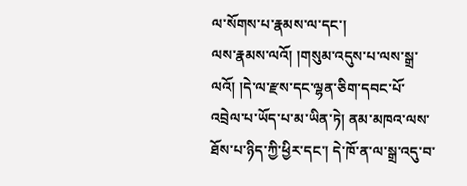ལ་སོགས་པ་རྣམས་ལ་དང་།
ལས་རྣམས་ལའོ། །གསུམ་འདུས་པ་ལས་སྒྲ་ལའོ། །དེ་ལ་རྫས་དང་ལྷན་ཅིག་དབང་པོ་འབྲེལ་པ་ཡོད་པ་མ་ཡིན་ཏེ། ནམ་མཁའ་ལས་ཐོས་པ་ཉིད་ཀྱི་ཕྱིར་དང་། དེ་ཁོ་ན་ལ་སྒྲ་འདུ་བ་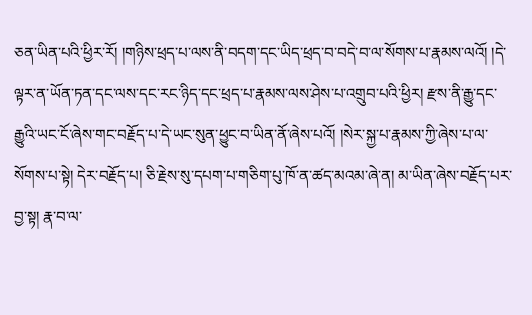ཅན་ཡིན་པའི་ཕྱིར་རོ། །གཉིས་ཕྲད་པ་ལས་ནི་བདག་དང་ཡིད་ཕྲད་བ་བདེ་བ་ལ་སོགས་པ་རྣམས་ལའོ། །དེ་ལྟར་ན་ཡོན་ཏན་དང་ལས་དང་རང་ཉིད་དང་ཕྲད་པ་རྣམས་ལས་ཤེས་པ་འགྲུབ་པའི་ཕྱིར། རྫས་ནི་རྒྱུ་དང་རྒྱུའི་ཡང་ངོ་ཞེས་གང་བརྗོད་པ་དེ་ཡང་སུན་ཕྱུང་བ་ཡིན་ནོ་ཞེས་པའོ། །སེར་སྐྱ་པ་རྣམས་ཀྱི་ཞེས་པ་ལ་སོགས་པ་སྟེ། དེར་བརྗོད་པ། ཅི་རྗེས་སུ་དཔག་པ་གཅིག་པུ་ཁོ་ན་ཚད་མའམ་ཞེ་ན། མ་ཡིན་ཞེས་བརྗོད་པར་བྱ་སྟ། རྣ་བ་ལ་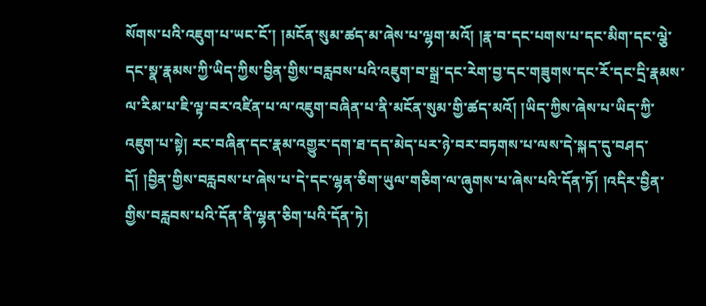སོགས་པའི་འཇུག་པ་ཡང་ངོ་། །མངོན་སུམ་ཚད་མ་ཞེས་པ་ལྷག་མའོ། །རྣ་བ་དང་པགས་པ་དང་མིག་དང་ལྕེ་དང་སྣ་རྣམས་ཀྱི་ཡིད་ཀྱིས་བྱིན་གྱིས་བརླབས་པའི་འཇུག་བ་སྒྲ་དང་རེག་བྱ་དང་གཟུགས་དང་རོ་དང་དྲི་རྣམས་ལ་རིམ་པ་ཇི་ལྟ་བར་འཛིན་པ་ལ་འཇུག་བཞིན་པ་ནི་མངོན་སུམ་གྱི་ཚད་མའོ། །ཡིད་ཀྱིས་ཞེས་པ་ཡིད་ཀྱི་འཇུག་པ་སྟེ། རང་བཞིན་དང་རྣམ་འགྱུར་དག་ཐ་དད་མེད་པར་ཉེ་བར་བཏགས་པ་ལས་དེ་སྐད་དུ་བཤད་དོ། །བྱིན་གྱིས་བརླབས་པ་ཞེས་པ་དེ་དང་ལྷན་ཅིག་ཡུལ་གཅིག་ལ་ཞུགས་པ་ཞེས་པའི་དོན་ཏོ། །འདིར་བྱིན་གྱིས་བརླབས་པའི་དོན་ནི་ལྷན་ཅིག་པའི་དོན་ཏེ།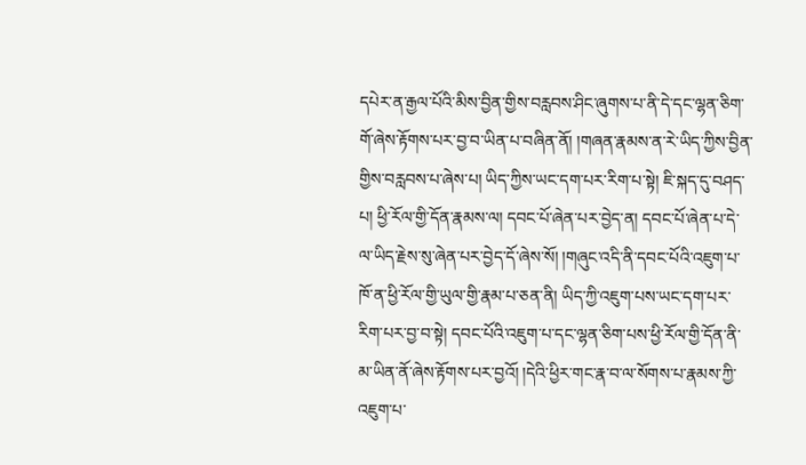དཔེར་ན་རྒྱལ་པོའི་མིས་བྱིན་གྱིས་བརླབས་ཤིང་ཞུགས་པ་ནི་དེ་དང་ལྷན་ཅིག་གོ་ཞེས་རྟོགས་པར་བྱ་བ་ཡིན་པ་བཞིན་ནོ། །གཞན་རྣམས་ན་རེ་ཡིད་ཀྱིས་བྱིན་གྱིས་བརླབས་པ་ཞེས་པ། ཡིད་ཀྱིས་ཡང་དག་པར་རིག་པ་སྟེ། ཇི་སྐད་དུ་བཤད་པ། ཕྱི་རོལ་གྱི་དོན་རྣམས་ལ། དབང་པོ་ཞེན་པར་བྱེད་ན། དབང་པོ་ཞེན་པ་དེ་ལ་ཡིད་རྗེས་སུ་ཞེན་པར་བྱེད་དོ་ཞེས་སོ། །གཞུང་འདི་ནི་དབང་པོའི་འཇུག་པ་ཁོ་ན་ཕྱི་རོལ་གྱི་ཡུལ་གྱི་རྣམ་པ་ཅན་ནི། ཡིད་ཀྱི་འཇུག་པས་ཡང་དག་པར་རིག་པར་བྱ་བ་སྟེ། དབང་པོའི་འཇུག་པ་དང་ལྷན་ཅིག་པས་ཕྱི་རོལ་གྱི་དོན་ནི་མ་ཡིན་ནོ་ཞེས་རྟོགས་པར་བྱའོ། །དེའི་ཕྱིར་གང་རྣ་བ་ལ་སོགས་པ་རྣམས་ཀྱི་འཇུག་པ་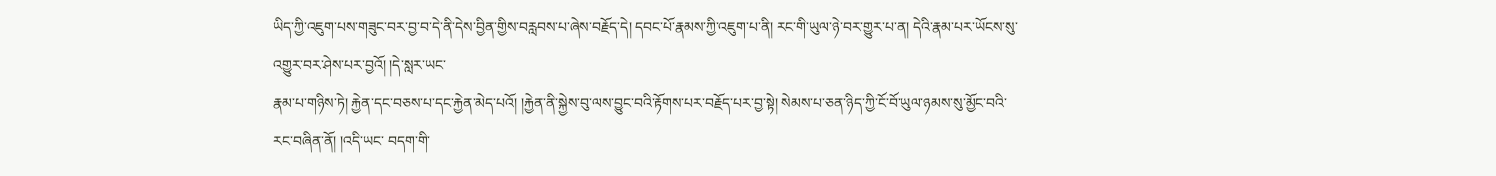ཡིད་ཀྱི་འཇུག་པས་གཟུང་བར་བྱ་བ་དེ་ནི་དེས་བྱིན་གྱིས་བརླབས་པ་ཞེས་བརྗོད་དེ། དབང་པོ་རྣམས་ཀྱི་འཇུག་པ་ནི། རང་གི་ཡུལ་ཉེ་བར་གྱུར་པ་ན། དེའི་རྣམ་པར་ཡོངས་སུ་འགྱུར་བར་ཤེས་པར་བྱའོ། །དེ་སླར་ཡང་
རྣམ་པ་གཉིས་ཏེ། རྐྱེན་དང་བཅས་པ་དང་རྐྱེན་མེད་པའོ། །རྐྱེན་ནི་སྐྱེས་བུ་ལས་བྱུང་བའི་རྟོགས་པར་བརྗོད་པར་བྱ་སྟེ། སེམས་པ་ཅན་ཉིད་ཀྱི་ངོ་བོ་ཡུལ་ཉམས་སུ་མྱོང་བའི་རང་བཞིན་ནོ། །འདི་ཡང་ བདག་གི་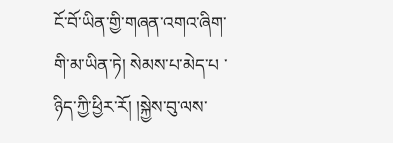ངོ་བོ་ཡིན་གྱི་གཞན་འགའ་ཞིག་གི་མ་ཡིན་ཏེ། སེམས་པ་མེད་པ ་ཉིད་ཀྱི་ཕྱིར་རོ། །སྐྱེས་བུ་ལས་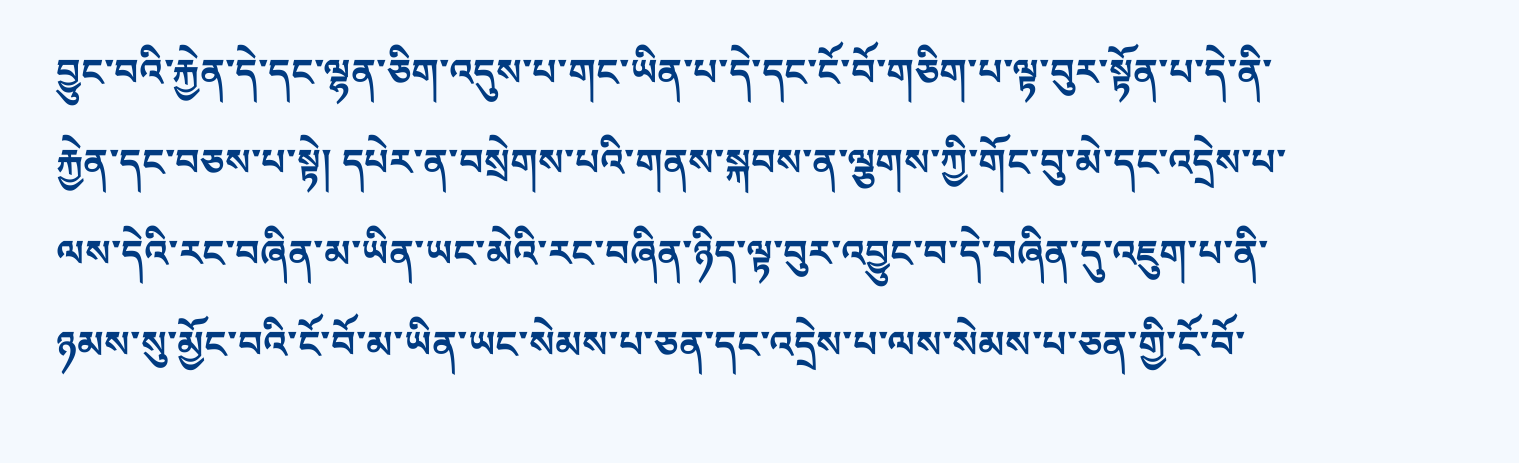བྱུང་བའི་རྐྱེན་དེ་དང་ལྷན་ཅིག་འདུས་པ་གང་ཡིན་པ་དེ་དང་ངོ་བོ་གཅིག་པ་ལྟ་བུར་སྟོན་པ་དེ་ནི་རྐྱེན་དང་བཅས་པ་སྟེ། དཔེར་ན་བསྲེགས་པའི་གནས་སྐབས་ན་ལྕགས་ཀྱི་གོང་བུ་མེ་དང་འདྲེས་པ་ལས་དེའི་རང་བཞིན་མ་ཡིན་ཡང་མེའི་རང་བཞིན་ཉིད་ལྟ་བུར་འབྱུང་བ་དེ་བཞིན་དུ་འཇུག་པ་ནི་ཉམས་སུ་མྱོང་བའི་ངོ་བོ་མ་ཡིན་ཡང་སེམས་པ་ཅན་དང་འདྲེས་པ་ལས་སེམས་པ་ཅན་གྱི་ངོ་བོ་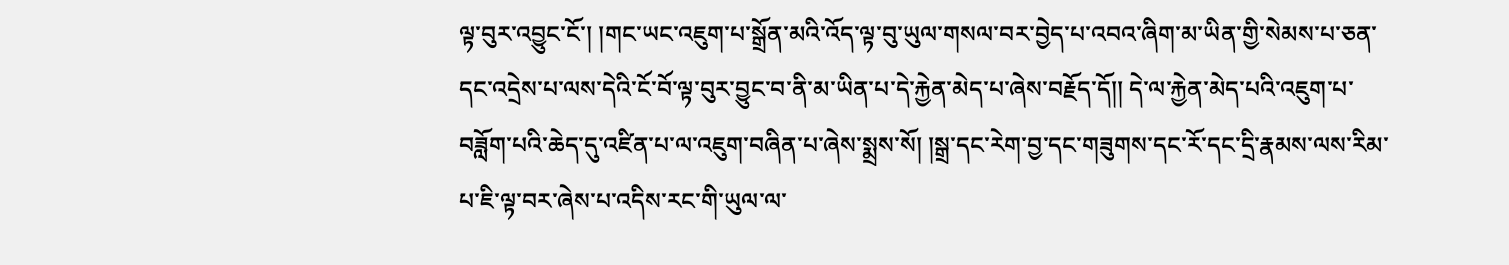ལྟ་བུར་འབྱུང་ངོ་། །གང་ཡང་འཇུག་པ་སྒྲོན་མའི་འོད་ལྟ་བུ་ཡུལ་གསལ་བར་བྱེད་པ་འབའ་ཞིག་མ་ཡིན་གྱི་སེམས་པ་ཅན་དང་འདྲེས་པ་ལས་དེའི་ངོ་བོ་ལྟ་བུར་བྱུང་བ་ནི་མ་ཡིན་པ་དེ་རྐྱེན་མེད་པ་ཞེས་བརྗོད་དོ།། དེ་ལ་རྐྱེན་མེད་པའི་འཇུག་པ་བཟློག་པའི་ཆེད་དུ་འཛིན་པ་ལ་འཇུག་བཞིན་པ་ཞེས་སྨྲས་སོ། །སྒྲ་དང་རེག་བྱ་དང་གཟུགས་དང་རོ་དང་དྲི་རྣམས་ལས་རིམ་པ་ཇི་ལྟ་བར་ཞེས་པ་འདིས་རང་གི་ཡུལ་ལ་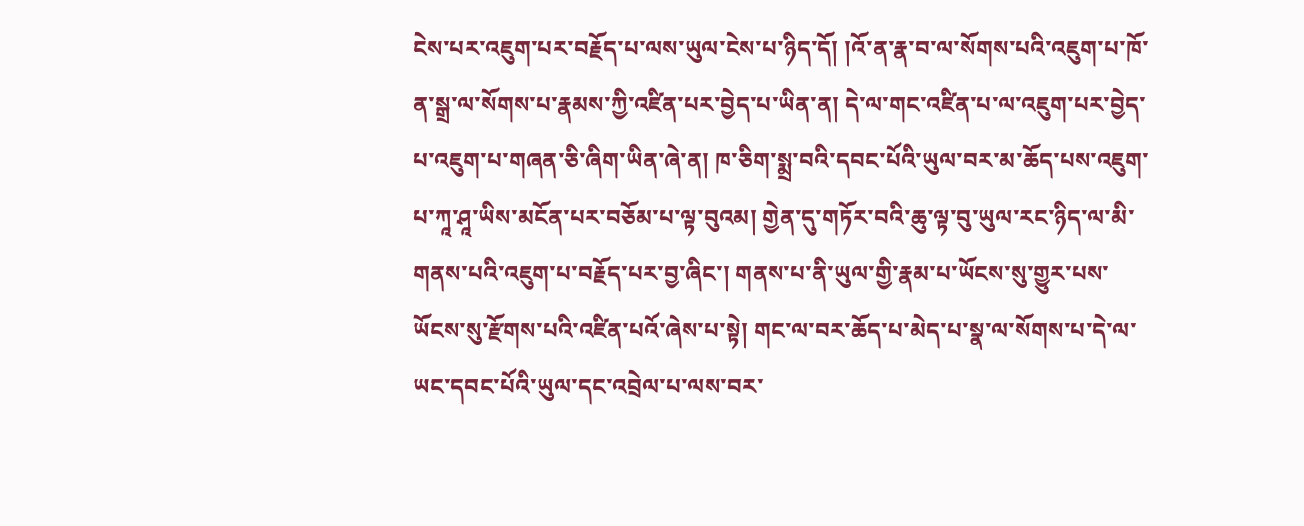ངེས་པར་འཇུག་པར་བརྗོད་པ་ལས་ཡུལ་ངེས་པ་ཉིད་དོ། །འོ་ན་རྣ་བ་ལ་སོགས་པའི་འཇུག་པ་ཁོ་ན་སྒྲ་ལ་སོགས་པ་རྣམས་ཀྱི་འཛིན་པར་བྱེད་པ་ཡིན་ན། དེ་ལ་གང་འཛིན་པ་ལ་འཇུག་པར་བྱེད་པ་འཇུག་པ་གཞན་ཅི་ཞིག་ཡིན་ཞེ་ན། ཁ་ཅིག་སྨྲ་བའི་དབང་པོའི་ཡུལ་བར་མ་ཆོད་པས་འཇུག་པ་ཀཱ་ཤཱ་ཡིས་མངོན་པར་བཅོམ་པ་ལྟ་བུའམ། གྱེན་དུ་གཏོར་བའི་ཆུ་ལྟ་བུ་ཡུལ་རང་ཉིད་ལ་མི་གནས་པའི་འཇུག་པ་བརྗོད་པར་བྱ་ཞིང་། གནས་པ་ནི་ཡུལ་གྱི་རྣམ་པ་ཡོངས་སུ་གྱུར་པས་ཡོངས་སུ་རྫོགས་པའི་འཛིན་པའོ་ཞེས་པ་སྟེ། གང་ལ་བར་ཆོད་པ་མེད་པ་སྣ་ལ་སོགས་པ་དེ་ལ་ཡང་དབང་པོའི་ཡུལ་དང་འབྲེལ་པ་ལས་བར་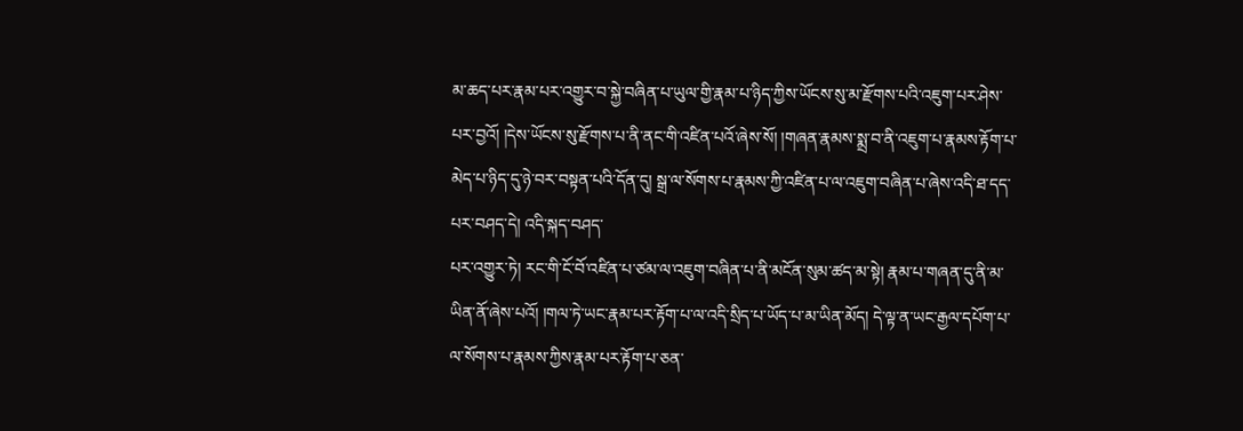མ་ཆད་པར་རྣམ་པར་འགྱུར་བ་སྐྱེ་བཞིན་པ་ཡུལ་གྱི་རྣམ་པ་ཉིད་ཀྱིས་ཡོངས་སུ་མ་རྫོགས་པའི་འཇུག་པར་ཤེས་པར་བྱའོ། །དེས་ཡོངས་སུ་རྫོགས་པ་ནི་ནང་གི་འཛིན་པའོ་ཞེས་སོ། །གཞན་རྣམས་སྨྲ་བ་ནི་འཇུག་པ་རྣམས་རྟོག་པ་མེད་པ་ཉིད་དུ་ཉེ་བར་བསྟན་པའི་དོན་དུ། སྒྲ་ལ་སོགས་པ་རྣམས་ཀྱི་འཛིན་པ་ལ་འཇུག་བཞིན་པ་ཞེས་འདི་ཐ་དད་པར་བཤད་དེ། འདི་སྐད་བཤད་
པར་འགྱུར་ཏེ། རང་གི་ངོ་བོ་འཛིན་པ་ཙམ་ལ་འཇུག་བཞིན་པ་ནི་མངོན་སུམ་ཚད་མ་སྟེ། རྣམ་པ་གཞན་དུ་ནི་མ་ཡིན་ནོ་ཞེས་པའོ། །གལ་ཏེ་ཡང་རྣམ་པར་རྟོག་པ་ལ་འདི་སྲིད་པ་ཡོད་པ་མ་ཡིན་མོད། དེ་ལྟ་ན་ཡང་རྒྱལ་དཔོག་པ་ལ་སོགས་པ་རྣམས་ཀྱིས་རྣམ་པར་རྟོག་པ་ཅན་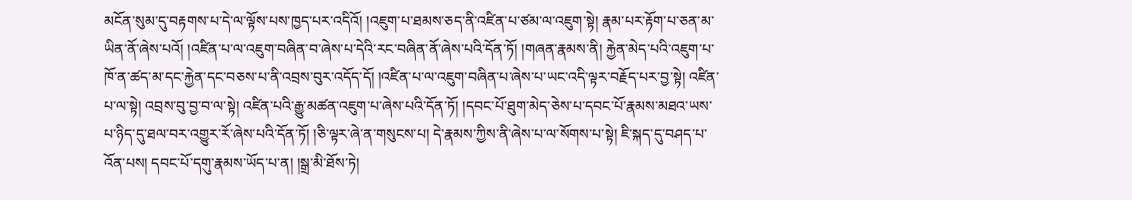མངོན་སུམ་དུ་བརྟགས་པ་དེ་ལ་ལྟོས་པས་ཁྱད་པར་འདིའོ། །འཇུག་པ་ཐམས་ཅད་ནི་འཛིན་པ་ཙམ་ལ་འཇུག་སྟེ། རྣམ་པར་རྟོག་པ་ཅན་མ་ཡིན་ནོ་ཞེས་པའོ། །འཛིན་པ་ལ་འཇུག་བཞིན་བ་ཞེས་པ་དེའི་རང་བཞིན་ནོ་ཞེས་པའི་དོན་ཏོ། །གཞན་རྣམས་ནི། རྐྱེན་མེད་པའི་འཇུག་པ་ཁོ་ན་ཚད་མ་དང་རྐྱེན་དང་བཅས་པ་ནི་འབྲས་བུར་འདོད་དོ། །འཛིན་པ་ལ་འཇུག་བཞིན་པ་ཞེས་པ་ཡང་འདི་ལྟར་བརྗོད་པར་བྱ་སྟེ། འཛིན་པ་ལ་སྟེ། འབྲས་བུ་བྱ་བ་ལ་སྟེ། འཛིན་པའི་རྒྱུ་མཚན་འཇུག་པ་ཞེས་པའི་དོན་ཏོ། །དབང་པོ་ཐུག་མེད་ཅེས་པ་དབང་པོ་རྣམས་མཐའ་ཡས་པ་ཉིད་དུ་ཐལ་བར་འགྱུར་རོ་ཞེས་པའི་དོན་ཏོ། །ཅི་ལྟར་ཞེ་ན་གསུངས་པ། དེ་རྣམས་ཀྱིས་ནི་ཞེས་པ་ལ་སོགས་པ་སྟེ། ཇི་སྐད་དུ་བཤད་པ་འོན་པས། དབང་པོ་དགུ་རྣམས་ཡོད་པ་ན། །སྒྲ་མི་ཐོས་ཏེ།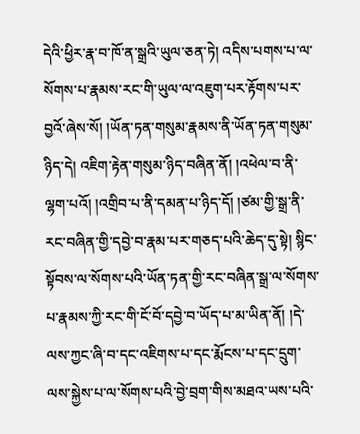དེའི་ཕྱིར་རྣ་བ་ཁོ་ན་སྒྲའི་ཡུལ་ཅན་ཏེ། འདིས་པགས་པ་ལ་སོགས་པ་རྣམས་རང་གི་ཡུལ་ལ་འཇུག་པར་རྟོགས་པར་བྱའོ་ཞེས་སོ། །ཡོན་ཏན་གསུམ་རྣམས་ནི་ཡོན་ཏན་གསུམ་ཉིད་དེ། འཇིག་རྟེན་གསུམ་ཉིད་བཞིན་ནོ། །འཕེལ་བ་ནི་ལྷག་པའོ། །འགྲིབ་པ་ནི་དམན་པ་ཉིད་དོ། །ཙམ་གྱི་སྒྲ་ནི་རང་བཞིན་གྱི་དབྱེ་བ་རྣམ་པར་གཅད་པའི་ཆེད་དུ་སྟེ། སྙིང་སྟོབས་ལ་སོགས་པའི་ཡོན་ཏན་གྱི་རང་བཞིན་སྒྲ་ལ་སོགས་པ་རྣམས་ཀྱི་རང་གི་ངོ་བོ་དབྱེ་བ་ཡོད་པ་མ་ཡིན་ནོ། །དེ་ལས་ཀྱང་ཞི་བ་དང་འཇིགས་པ་དང་རྨོངས་པ་དང་དྲུག་ལས་སྐྱེས་པ་ལ་སོགས་པའི་བྱེ་བྲག་གིས་མཐའ་ཡས་པའི་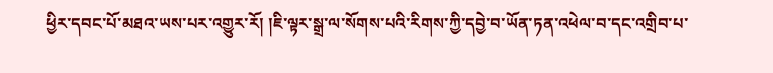ཕྱིར་དབང་པོ་མཐའ་ཡས་པར་འགྱུར་རོ། །ཇི་ལྟར་སྒྲ་ལ་སོགས་པའི་རིགས་ཀྱི་དབྱེ་བ་ཡོན་ཏན་འཕེལ་བ་དང་འགྲིབ་པ་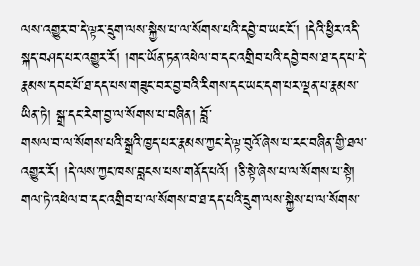ལས་འགྱུར་བ་དེ་ལྟར་དྲུག་ལས་སྐྱེས་པ་ལ་སོགས་པའི་དབྱེ་བ་ཡང་ངོ་། །དེའི་ཕྱིར་འདི་སྐད་བཤད་པར་འགྱུར་རོ། །གང་ཡོན་ཏན་འཕེལ་བ་དང་འགྲིབ་པའི་དབྱེ་བས་ཐ་དད་པ་དེ་རྣམས་དབང་པོ་ཐ་དད་པས་གཟུང་བར་བྱ་བའི་རིགས་དང་ཡང་དག་པར་ལྡན་པ་རྣམས་ཡིན་ཏེ། སྒྲ་དང་རེག་བྱ་ལ་སོགས་པ་བཞིན། བློ་
གསལ་བ་ལ་སོགས་པའི་སྒྲའི་ཁྱད་པར་རྣམས་ཀྱང་དེ་ལྟ་བུའོ་ཞེས་པ་རང་བཞིན་གྱི་ཐལ་འགྱུར་རོ། །དེ་ལས་ཀྱང་ཁས་བླངས་པས་གནོད་པའོ། །ཅི་སྟེ་ཞེས་པ་ལ་སོགས་པ་སྟེ། གལ་ཏེ་འཕེལ་བ་དང་འགྲིབ་པ་ལ་སོགས་བ་ཐ་དད་པའི་དྲུག་ལས་སྐྱེས་པ་ལ་སོགས་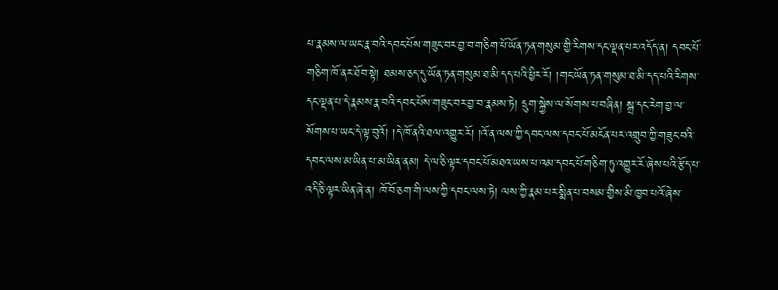པ་རྣམས་ལ་ཡང་རྣ་བའི་དབང་པོས་གཟུང་བར་བྱ་བ་གཅིག་པོ་ཡོན་ཏན་གསུམ་གྱི་རིགས་དང་ལྡན་པར་འདོད་ན། དབང་པོ་གཅིག་ཁོ་ནར་ཐོབ་སྟེ། ཐམས་ཅད་དུ་ཡོན་ཏན་གསུམ་ཐ་མི་དད་པའི་ཕྱིར་རོ། །གང་ཡོན་ཏན་གསུམ་ཐ་མི་དད་པའི་རིགས་དང་ལྡན་པ་དེ་རྣམས་རྣ་བའི་དབང་པོས་གཟུང་བར་བྱ་བ་རྣམས་ཏེ། དྲུག་སྐྱེས་ལ་སོགས་པ་བཞིན། སྒྲ་དང་རེག་བྱ་ལ་སོགས་པ་ཡང་དེ་ལྟ་བུའོ། །དེ་ཁོ་ནའི་ཐལ་འགྱུར་རོ། །འོ་ན་ལས་ཀྱི་དབང་ལས་དབང་པོ་མངོན་པར་འགྲུབ་ཀྱི་གཟུང་བའི་དབང་ལས་མ་ཡིན་པ་མ་ཡིན་ནམ། དེ་ལ་ཅི་ལྟར་དབང་པོ་མཐའ་ཡས་པ་འམ་དབང་པོ་གཅིག་ཏུ་འགྱུར་རོ་ཞེས་པའི་རྩོད་པ་འདི་ཅི་ལྟར་ཡིན་ཞེ་ན། ཁོ་བོ་ཅག་གི་ལས་ཀྱི་དབང་ལས་ཏེ། ལས་ཀྱི་རྣམ་པར་སྨིན་པ་བསམ་གྱིས་མི་ཁྱབ་པའོ་ཞེས་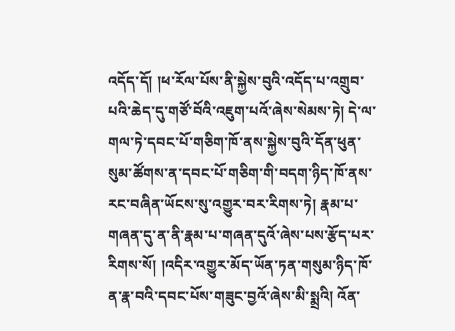འདོད་དོ། །ཕ་རོལ་པོས་ནི་སྐྱེས་བུའི་འདོད་པ་འགྲུབ་པའི་ཆེད་དུ་གཙོ་བོའི་འཇུག་པའོ་ཞེས་སེམས་ཏེ། དེ་ལ་གལ་ཏེ་དབང་པོ་གཅིག་ཁོ་ནས་སྐྱེས་བུའི་དོན་ཕུན་སུམ་ཚོགས་ན་དབང་པོ་གཅིག་གི་བདག་ཉིད་ཁོ་ནས་རང་བཞིན་ཡོངས་སུ་འགྱུར་བར་རིགས་ཏེ། རྣམ་པ་གཞན་དུ་ན་ནི་རྣམ་པ་གཞན་དུའོ་ཞེས་པས་རྩོད་པར་རིགས་སོ། །འདིར་འགྱུར་མོད་ཡོན་ཏན་གསུམ་ཉིད་ཁོ་ན་རྣ་བའི་དབང་པོས་གཟུང་བྱའོ་ཞེས་མི་སྨྲའི། འོན་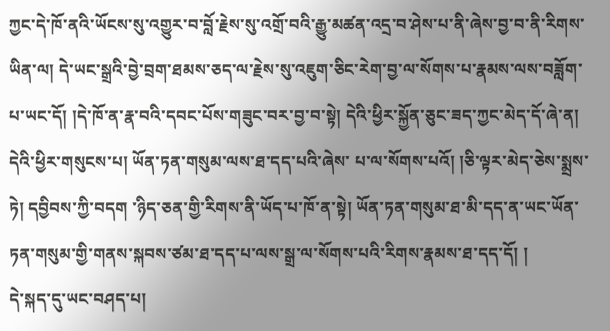ཀྱང་དེ་ཁོ་ནའི་ཡོངས་སུ་འགྱུར་བ་བློ་རྗེས་སུ་འགྲོ་བའི་རྒྱུ་མཚན་འདྲ་བ་ཤེས་པ་ནི་ཞེས་བྱ་བ་ནི་རིགས་ཡིན་ལ། དེ་ཡང་སྒྲའི་བྱེ་བྲག་ཐམས་ཅད་ལ་རྗེས་སུ་འཇུག་ཅིང་རེག་བྱ་ལ་སོགས་པ་རྣམས་ལས་བཟློག་པ་ཡང་དོ། །དེ་ཁོ་ན་རྣ་བའི་དབང་པོས་གཟུང་བར་བྱ་བ་སྟེ། དེའི་ཕྱིར་སྐྱོན་ཅུང་ཟད་ཀྱང་མེད་དོ་ཞེ་ན། དེའི་ཕྱིར་གསུངས་པ། ཡོན་ཏན་གསུམ་ལས་ཐ་དད་པའི་ཞེས་ པ་ལ་སོགས་པའོ། །ཅི་ལྟར་མེད་ཅེས་སྨྲས་ཏེ། དབྱིབས་ཀྱི་བདག ་ཉིད་ཅན་གྱི་རིགས་ནི་ཡོད་པ་ཁོ་ན་སྟེ། ཡོན་ཏན་གསུམ་ཐ་མི་དད་ན་ཡང་ཡོན་ཏན་གསུམ་གྱི་གནས་སྐབས་ཙམ་ཐ་དད་པ་ལས་སྒྲ་ལ་སོགས་པའི་རིགས་རྣམས་ཐ་དད་དོ། །
དེ་སྐད་དུ་ཡང་བཤད་པ།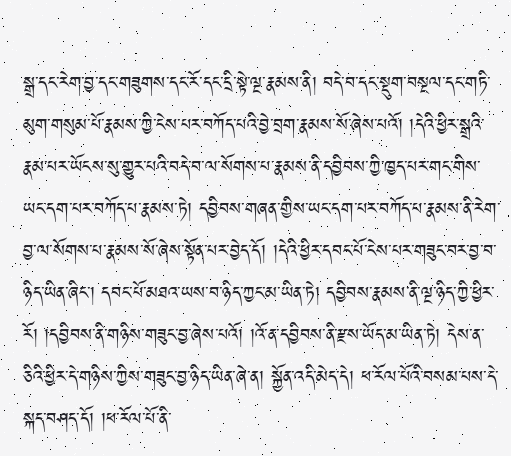སྒྲ་དང་རེག་བྱ་དང་གཟུགས་དང་རོ་དང་དྲི་སྟེ་ལྔ་རྣམས་ནི། བདེ་བ་དང་སྡུག་བསྔལ་དང་གཏི་མུག་གསུམ་པོ་རྣམས་ཀྱི་ངེས་པར་བཀོད་པའི་བྱེ་བྲག་རྣམས་སོ་ཞེས་པའོ། །དེའི་ཕྱིར་སྒྲའི་རྣམ་པར་ཡོངས་སུ་གྱུར་པའི་བདེ་བ་ལ་སོགས་པ་རྣམས་ནི་དབྱིབས་ཀྱི་ཁྱད་པར་གང་གིས་ཡང་དག་པར་བཀོད་པ་རྣམས་ཏེ། དབྱིབས་གཞན་གྱིས་ཡང་དག་པར་བཀོད་པ་རྣམས་ནི་རེག་བྱ་ལ་སོགས་པ་རྣམས་སོ་ཞེས་སྟོན་པར་བྱེད་དོ། །དེའི་ཕྱིར་དབང་པོ་ངེས་པར་གཟུང་བར་བྱ་བ་ཉིད་ཡིན་ཞིང་། དབང་པོ་མཐའ་ཡས་བ་ཉིད་ཀྱང་མ་ཡིན་ཏེ། དབྱིབས་རྣམས་ནི་ལྔ་ཉིད་ཀྱི་ཕྱིར་རོ། །དབྱིབས་ནི་གཉིས་གཟུང་བྱ་ཞེས་པའོ། །འོ་ན་དབྱིབས་ནི་རྫས་ཡོད་མ་ཡིན་ཏེ། དེས་ན་ཅིའི་ཕྱིར་དེ་གཉིས་ཀྱིས་གཟུང་བྱ་ཉིད་ཡིན་ཞེ་ན། སྐྱོན་འདི་མེད་དེ། ཕ་རོལ་པོའི་བསམ་པས་དེ་སྐད་བཤད་དོ། །ཕ་རོལ་པོ་ནི་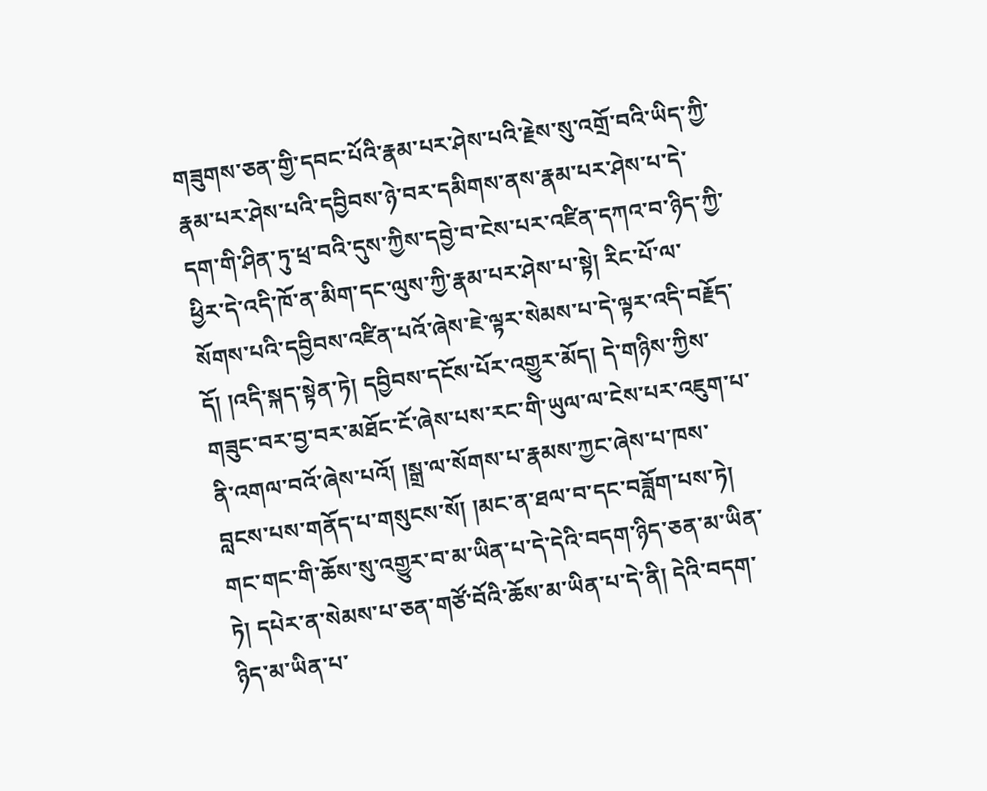གཟུགས་ཅན་གྱི་དབང་པོའི་རྣམ་པར་ཤེས་པའི་རྗེས་སུ་འགྲོ་བའི་ཡིད་ཀྱི་རྣམ་པར་ཤེས་པའི་དབྱིབས་ཉེ་བར་དམིགས་ནས་རྣམ་པར་ཤེས་པ་དེ་དག་གི་ཤིན་ཏུ་ཕྲ་བའི་དུས་ཀྱིས་དབྱེ་བ་ངེས་པར་འཛིན་དཀའ་བ་ཉིད་ཀྱི་ཕྱིར་དེ་འདི་ཁོ་ན་མིག་དང་ལུས་ཀྱི་རྣམ་པར་ཤེས་པ་སྟེ། རིང་པོ་ལ་སོགས་པའི་དབྱིབས་འཛིན་པའོ་ཞེས་ཇེ་ལྟར་སེམས་པ་དེ་ལྟར་འདི་བརྗོད་དོ། །འདི་སྐད་སྟེན་ཏེ། དབྱིབས་དངོས་པོར་འགྱུར་མོད། དེ་གཉིས་ཀྱིས་གཟུང་བར་བྱ་བར་མཐོང་ངོ་ཞེས་པས་རང་གི་ཡུལ་ལ་ངེས་པར་འཇུག་པ་ནི་འགལ་བའོ་ཞེས་པའོ། །སྒྲ་ལ་སོགས་པ་རྣམས་ཀྱང་ཞེས་པ་ཁས་བླངས་པས་གནོད་པ་གསུངས་སོ། །མང་ན་ཐལ་བ་དང་བཟློག་པས་ཏེ། གང་གང་གི་ཆོས་སུ་འགྱུར་བ་མ་ཡིན་པ་དེ་དེའི་བདག་ཉིད་ཅན་མ་ཡིན་ཏེ། དཔེར་ན་སེམས་པ་ཅན་གཙོ་བོའི་ཆོས་མ་ཡིན་པ་དེ་ནི། དེའི་བདག་ཉིད་མ་ཡིན་པ་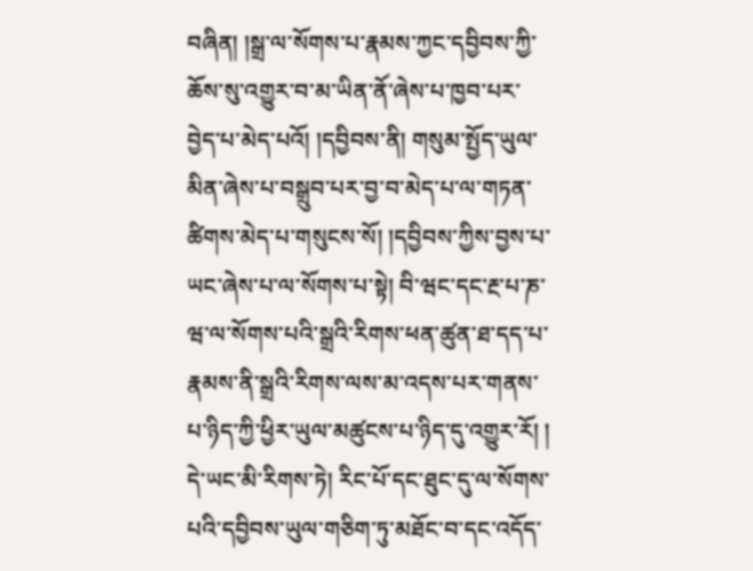བཞིན། །སྒྲ་ལ་སོགས་པ་རྣམས་ཀྱང་དབྱིབས་ཀྱི་ཆོས་སུ་འགྱུར་བ་མ་ཡིན་ནོ་ཞེས་པ་ཁྱབ་པར་བྱེད་པ་མེད་པའོ། །དབྱིབས་ནི། གསུམ་སྤྱོད་ཡུལ་མིན་ཞེས་པ་བསྒྲུབ་པར་བྱ་བ་མེད་པ་ལ་གཏན་ཚིགས་མེད་པ་གསུངས་སོ། །དབྱིབས་ཀྱིས་བྱས་པ་ཡང་ཞེས་པ་ལ་སོགས་པ་སྟེ། བི་ཝང་དང་རྔ་པ་ཎ་ཝ་ལ་སོགས་པའི་སྒྲའི་རིགས་ཕན་ཚུན་ཐ་དད་པ་རྣམས་ནི་སྒྲའི་རིགས་ལས་མ་འདས་པར་གནས་པ་ཉིད་ཀྱི་ཕྱིར་ཡུལ་མཚུངས་པ་ཉིད་དུ་འགྱུར་རོ། །
དེ་ཡང་མི་རིགས་ཏེ། རིང་པོ་དང་ཐུང་དུ་ལ་སོགས་པའི་དབྱིབས་ཡུལ་གཅིག་ཏུ་མཐོང་བ་དང་འདོད་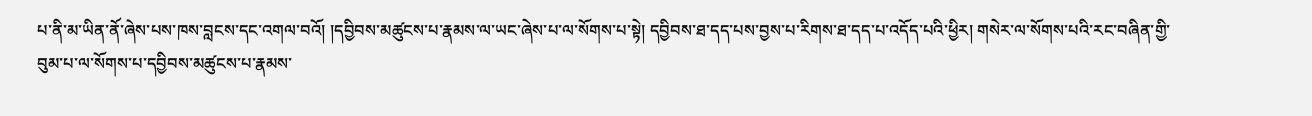པ་ནི་མ་ཡིན་ནོ་ཞེས་པས་ཁས་བླངས་དང་འགལ་བའོ། །དབྱིབས་མཚུངས་པ་རྣམས་ལ་ཡང་ཞེས་པ་ལ་སོགས་པ་སྟེ། དབྱིབས་ཐ་དད་པས་བྱས་པ་རིགས་ཐ་དད་པ་འདོད་པའི་ཕྱིར། གསེར་ལ་སོགས་པའི་རང་བཞིན་གྱི་བུམ་པ་ལ་སོགས་པ་དབྱིབས་མཚུངས་པ་རྣམས་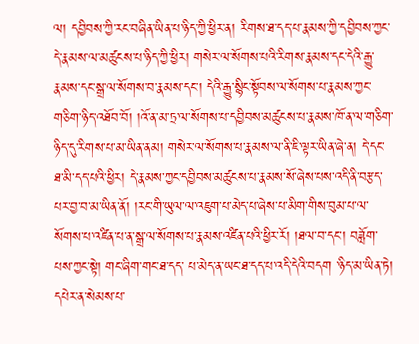ལ། དབྱིབས་ཀྱི་རང་བཞིན་ཡིན་པ་ཉིད་ཀྱི་ཕྱིར་ན། རིགས་ཐ་དད་པ་རྣམས་ཀྱི་དབྱིབས་ཀྱང་དེ་རྣམས་ལ་མཚུངས་པ་ཉིད་ཀྱི་ཕྱིར། གསེར་ལ་སོགས་པའི་རིགས་རྣམས་དང་དེའི་རྒྱུ་རྣམས་དང་སྒྲ་ལ་སོགས་བ་རྣམས་དང་། དེའི་རྒྱུ་སྙིང་སྟོབས་ལ་སོགས་པ་རྣམས་ཀྱང་གཅིག་ཉིད་འཐོབ་བོ། །འོ་ན་མ་ཏྲ་ལ་སོགས་པ་དབྱིབས་མཚུངས་པ་རྣམས་ཁོ་ན་ལ་གཅིག་ཉིད་དུ་རིགས་པ་མ་ཡིན་ནམ། གསེར་ལ་སོགས་པ་རྣམས་ལ་ནི་ཇི་ལྟར་ཡིན་ཞེ་ན། དེ་དང་ཐ་མི་དད་པའི་ཕྱིར། དེ་རྣམས་ཀྱང་དབྱིབས་མཚུངས་པ་རྣམས་སོ་ཞེས་པས་འདི་ནི་བརྩད་པར་བྱ་བ་མ་ཡིན་ནོ། །རང་གི་ཡུལ་ལ་འཇུག་པ་མེད་པ་ཞེས་པ་མིག་གིས་བུམ་པ་ལ་སོགས་པ་འཛིན་པ་ན་སྒྲ་ལ་སོགས་པ་རྣམས་འཛིན་པའི་ཕྱིར་རོ། །ཐལ་བ་དང་། བཟློག་པས་ཀྱང་སྟེ། གང་ཞིག་གང་ཐ་དད་ པ་མེད་ན་ཡང་ཐ་དད་པ་འདི་དེའི་བདག ་ཉིད་མ་ཡིན་ཏེ། དཔེར་ན་སེམས་པ་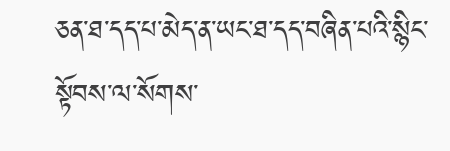ཅན་ཐ་དད་པ་མེད་ན་ཡང་ཐ་དད་བཞིན་པའི་སྙིང་སྟོབས་ལ་སོགས་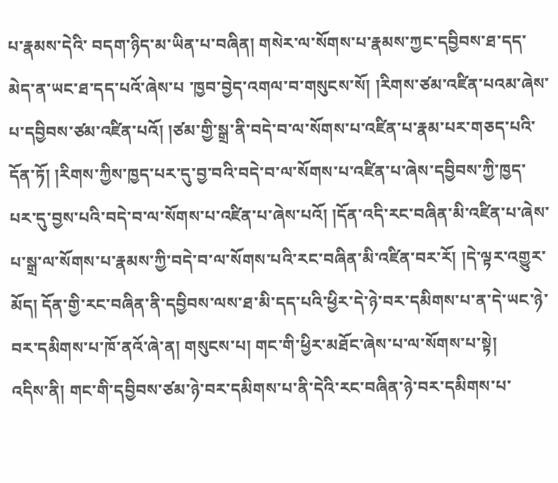པ་རྣམས་དེའི་ བདག་ཉིད་མ་ཡིན་པ་བཞིན། གསེར་ལ་སོགས་པ་རྣམས་ཀྱང་དབྱིབས་ཐ་དད་མེད་ན་ཡང་ཐ་དད་པའོ་ཞེས་པ ་ཁྱབ་བྱེད་འགལ་བ་གསུངས་སོ། །རིགས་ཙམ་འཛིན་པའམ་ཞེས་པ་དབྱིབས་ཙམ་འཛིན་པའོ། །ཙམ་གྱི་སྒྲ་ནི་བདེ་བ་ལ་སོགས་པ་འཛིན་པ་རྣམ་པར་གཅད་པའི་དོན་ཏོ། །རིགས་ཀྱིས་ཁྱད་པར་དུ་བྱ་བའི་བདེ་བ་ལ་སོགས་པ་འཛིན་པ་ཞེས་དབྱིབས་ཀྱི་ཁྱད་པར་དུ་བྱས་པའི་བདེ་བ་ལ་སོགས་པ་འཛིན་པ་ཞེས་པའོ། །དོན་འདི་རང་བཞིན་མི་འཛིན་པ་ཞེས་པ་སྒྲ་ལ་སོགས་པ་རྣམས་ཀྱི་བདེ་བ་ལ་སོགས་པའི་རང་བཞིན་མི་འཛིན་བར་རོ། །དེ་ལྟར་འགྱུར་མོད། དོན་གྱི་རང་བཞིན་ནི་དབྱིབས་ལས་ཐ་མི་དད་པའི་ཕྱིར་དེ་ཉེ་བར་དམིགས་པ་ན་དེ་ཡང་ཉེ་བར་དམིགས་པ་ཁོ་ནའོ་ཞེ་ན། གསུངས་པ། གང་གི་ཕྱིར་མཐོང་ཞེས་པ་ལ་སོགས་པ་སྟེ།
འདིས་ནི། གང་གི་དབྱིབས་ཙམ་ཉེ་བར་དམིགས་པ་ནི་དེའི་རང་བཞིན་ཉེ་བར་དམིགས་པ་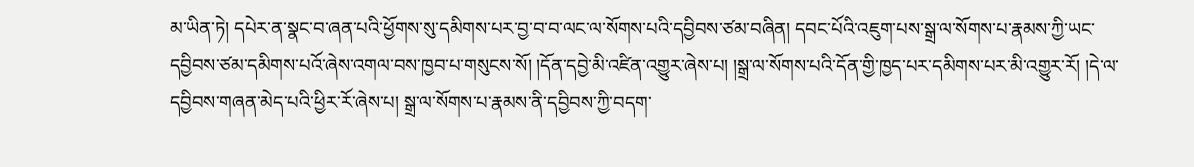མ་ཡིན་ཏེ། དཔེར་ན་སྣང་བ་ཞན་པའི་ཕྱོགས་སུ་དམིགས་པར་བྱ་བ་བ་ལང་ལ་སོགས་པའི་དབྱིབས་ཙམ་བཞིན། དབང་པོའི་འཇུག་པས་སྒྲ་ལ་སོགས་པ་རྣམས་ཀྱི་ཡང་དབྱིབས་ཙམ་དམིགས་པའོ་ཞེས་འགལ་བས་ཁྱབ་པ་གསུངས་སོ། །དོན་དབྱེ་མི་འཛིན་འགྱུར་ཞེས་པ། །སྒྲ་ལ་སོགས་པའི་དོན་གྱི་ཁྱད་པར་དམིགས་པར་མི་འགྱུར་རོ། །དེ་ལ་དབྱིབས་གཞན་མེད་པའི་ཕྱིར་རོ་ཞེས་པ། སྒྲ་ལ་སོགས་པ་རྣམས་ནི་དབྱིབས་ཀྱི་བདག་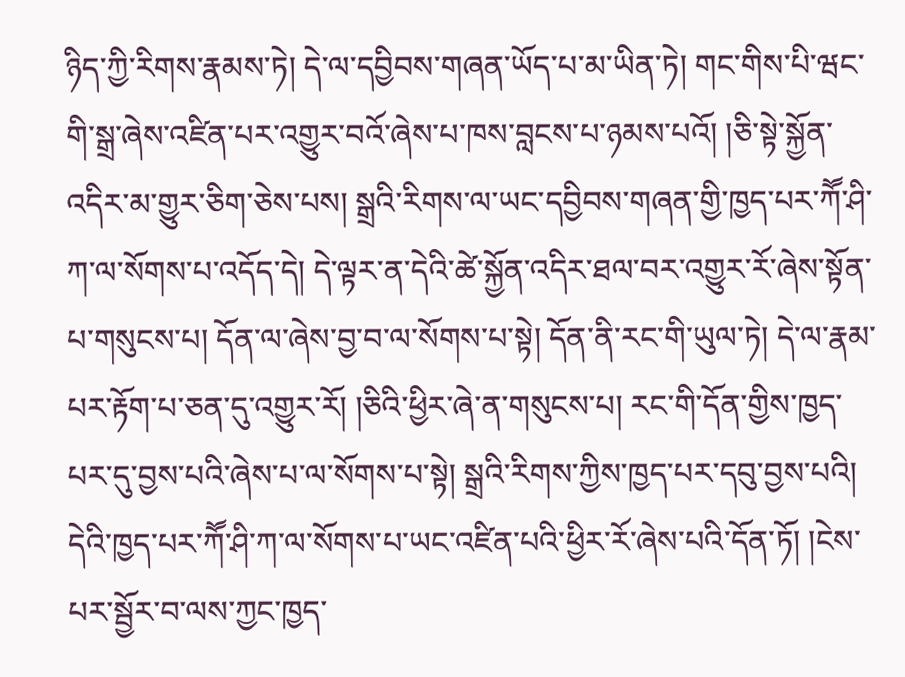ཉིད་ཀྱི་རིགས་རྣམས་ཏེ། དེ་ལ་དབྱིབས་གཞན་ཡོད་པ་མ་ཡིན་ཏེ། གང་གིས་པི་ཝང་གི་སྒྲ་ཞེས་འཛིན་པར་འགྱུར་བའོ་ཞེས་པ་ཁས་བླངས་པ་ཉམས་པའོ། །ཅི་སྟེ་སྐྱོན་འདིར་མ་གྱུར་ཅིག་ཅེས་པས། སྒྲའི་རིགས་ལ་ཡང་དབྱིབས་གཞན་གྱི་ཁྱད་པར་ཀཽ་ཤི་ཀ་ལ་སོགས་པ་འདོད་དེ། དེ་ལྟར་ན་དེའི་ཚེ་སྐྱོན་འདིར་ཐལ་བར་འགྱུར་རོ་ཞེས་སྟོན་པ་གསུངས་པ། དོན་ལ་ཞེས་བྱ་བ་ལ་སོགས་པ་སྟེ། དོན་ནི་རང་གི་ཡུལ་ཏེ། དེ་ལ་རྣམ་པར་རྟོག་པ་ཅན་དུ་འགྱུར་རོ། །ཅིའི་ཕྱིར་ཞེ་ན་གསུངས་པ། རང་གི་དོན་གྱིས་ཁྱད་པར་དུ་བྱས་པའི་ཞེས་པ་ལ་སོགས་པ་སྟེ། སྒྲའི་རིགས་ཀྱིས་ཁྱད་པར་དབུ་བྱས་པའི། དེའི་ཁྱད་པར་ཀཽ་ཤི་ཀ་ལ་སོགས་པ་ཡང་འཛིན་པའི་ཕྱིར་རོ་ཞེས་པའི་དོན་ཏོ། །ངེས་པར་སྦྱོར་བ་ལས་ཀྱང་ཁྱད་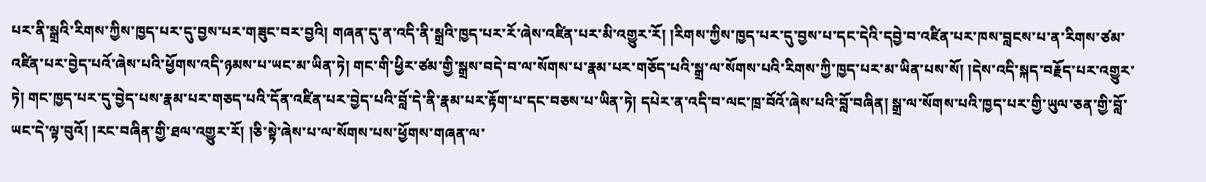པར་ནི་སྒྲའི་རིགས་ཀྱིས་ཁྱད་པར་དུ་བྱས་པར་གཟུང་བར་བྱའི། གཞན་དུ་ན་འདི་ནི་སྒྲའི་ཁྱད་པར་རོ་ཞེས་འཛིན་པར་མི་འགྱུར་རོ། །རིགས་ཀྱིས་ཁྱད་པར་དུ་བྱས་པ་དང་དེའི་དབྱེ་བ་འཛིན་པར་ཁས་བླངས་པ་ན་རིགས་ཙམ་འཛིན་པར་བྱེད་པའོ་ཞེས་པའི་ཕྱོགས་འདི་ཉམས་པ་ཡང་མ་ཡིན་ཏེ། གང་གི་ཕྱིར་ཙམ་གྱི་སྒྲས་བདེ་བ་ལ་སོགས་པ་རྣམ་པར་གཅོད་པའི་སྒྲ་ལ་སོགས་པའི་རིགས་ཀྱི་ཁྱད་པར་མ་ཡིན་པས་སོ། །དེས་འདི་སྐད་བརྗོད་པར་འགྱུར་ཏེ། གང་ཁྱད་པར་དུ་བྱེད་པས་རྣམ་པར་གཅད་པའི་དོན་འཛིན་པར་བྱེད་པའི་བློ་དེ་ནི་རྣམ་པར་རྟོག་པ་དང་བཅས་པ་ཡིན་ཏེ། དཔེར་ན་འདི་བ་ལང་ཁྲ་བོའོ་ཞེས་པའི་བློ་བཞིན། སྒྲ་ལ་སོགས་པའི་ཁྱད་པར་གྱི་ཡུལ་ཅན་གྱི་བློ་ཡང་དེ་ལྟ་བུའོ། །རང་བཞིན་གྱི་ཐལ་འགྱུར་རོ། །ཅི་སྟེ་ཞེས་པ་ལ་སོགས་པས་ཕྱོགས་གཞན་ལ་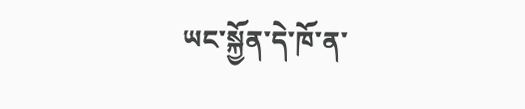ཡང་སྐྱོན་དེ་ཁོ་ན་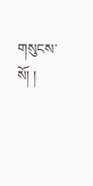གསུངས་སོ། །